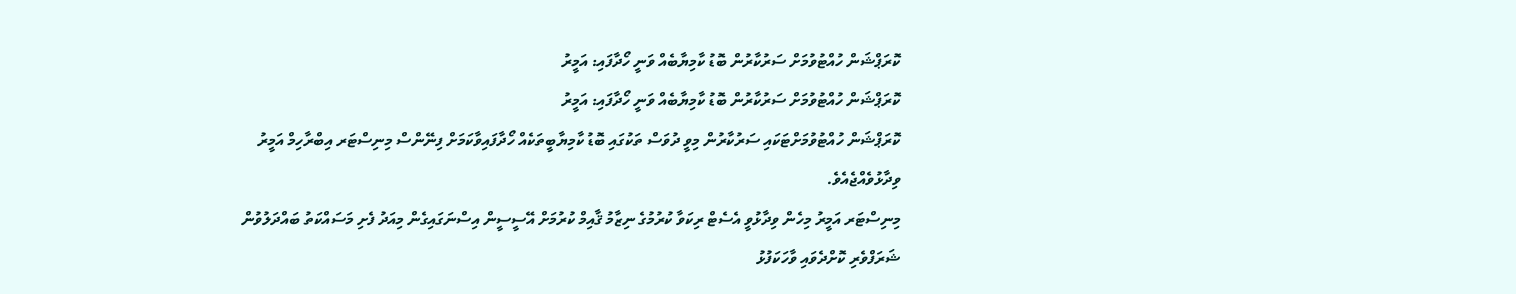ކޮރަޕްޝަން ހުއްޓުވުމަށް ސަރުކާރުން ބޮޑު ކާމިޔާބެއް ވަނީ ހޯދާފައި: އަމީރު
ކޮރަޕްޝަން ހުއްޓުވުމަށް ސަރުކާރުން ބޮޑު ކާމިޔާބެއް ވަނީ ހޯދާފައި: އަމީރު
ކޮރަޕްޝަން ހުއްޓުވުމަށްޓަކައި ސަރުކާރުން މިވީ ދުވަސް ތަކުގައި ބޮޑު ކާމިޔާބީތަކެއް ހޯދާފައިވާކަމަށް ފިނޭންސް މިނިސްޓަރ އިބްރާހިމް އަމީރު ވިދާޅުވެއްޖެއެވެ.
މިނިސްޓަރ އަމީރު މިހެން ވިދާޅުވީ އެސެޓް ރިކަވާ ކުރުމުގެ ނިޒާމު ޤާއިމް ކުރުމަށް އޭސީސީން އިސްނަގައިގެން މިއަދު ފެށި މަސައްކަތު ބައްދަލުވުން ޝަރަފްވެރި ކޮށްދެވައި ވާހަކަފުޅު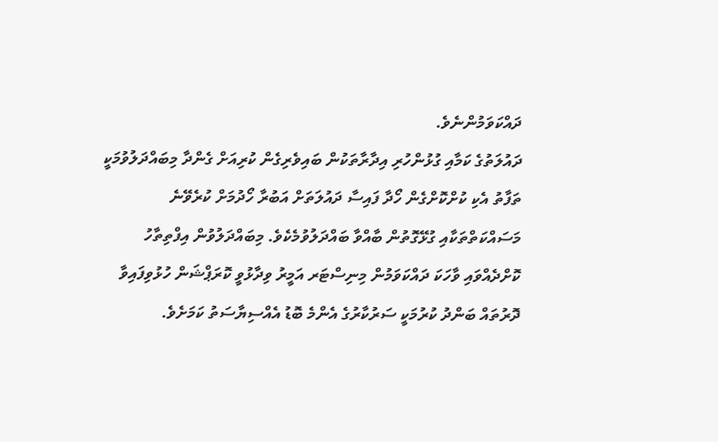ދައްކަވަމުންނެވެ.
ދައުލަތުގެ ކަމާއި ގުޅުންހުރި އިދާރާތަކުން ބައިވެރިގެން ކުރިއަށް ގެންދާ މިބައްދަލުވުމަކީ ތަފާތު އެކި ކުށްކޮށްގެން ހޯދާ ފައިސާ ދައުލަތަށް އަބުރާ ހޯދުމަށް ކުރެވޭނެ މަސައްކަތްތަކާއި ގުޅޭގޮތުން ބާއްވާ ބައްދަލުވުމެކެވެ. މިބައްދަލުވުން އިފްތިތާހު ކޮށްދެއްވައި ވާހަކަ ދައްކަވަމުން މިނިސްޓަރ އަމީރު ވިދާޅުވީ ކޮރަޕްޝަން ހުޅުވިފައިވާ ދޮރުތައް ބަންދު ކުރުމަކީ ސަރުކާރުގެ އެންމެ ބޮޑު އެއްސިޔާސަތު ކަމަށެވެ.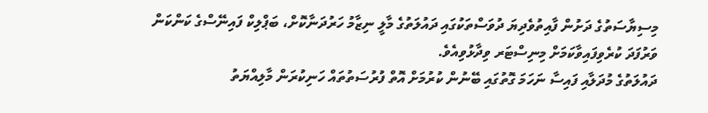މިސިޔާސަތުގެ ދަށުން ފާއިތުވެދިޔަ ދުވަސްތަކުގައި ދައުލަތުގެ މާލީ ނިޒާމު ހަރުދަނާކޮށް، ބަޕްލިކް ފައިނޭސްގެ ކަންކަން ވަރުފަދަ ކުރެވިފައިވާކަމަށް މިނިސްޓަރ ވިދާޅުވިއެވެ.
ދައުލަތުގެ މުދަލާއި ފައިސާ ނަހަމަ ގޮތުގައި ބޭނުން ކުރުމަށް އޮތް ފުރުސަތުތައް ހަނިކުރަން މާލިއްޔަތު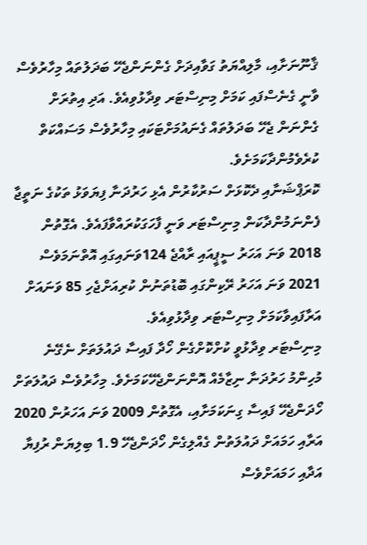ޤާނޫނަށާއި، މާލިއްޔަތު ގަވާއިދަށް ގެންނަންޖެހޭ ބަދަލުތައް މިހާރުވެސް ވާނީ ގެނެސްފައި ކަމަށް މިނިސްޓަރ ވިދާޅުވިއެވެ. އަދި އިތުރަށް ގެންނަން ޖެހޭ ބަދަލުތައް ގެނައުމަށްޓަކައި މިހާރުވެސް މަސައްކަތް ކުރެވެމުންދާކަމަށެވެ.
ކޮރަޕްޝަނާއި ދެކޮޅަށް ސަރުކާރުން އެޅި ހަރުދަނާ ފިޔަވަޅު ތަކުގެ ނަތީޖާ ފެންނަމުންދާކަން މިނިސްޓަރ ވަނީ ފާހަގަކުރައްވާފައެވެ. އެގޮތުން 2018 ވަނަ އަހަރު ސީޕީއައި ރާއްޖެ 124ވަނައިގައި އޮތްނަމަވެސް 2021 ވަނަ އަހަރު ރޭކިންގައި ބޮޑުތަނުން ކުރިއަށްޖެހި 85 ވަނައަށް އަރާފައިވާކަމަށް މިނިސްޓަރ ވިދާޅުވިއެވެ.
މިނިސްޓަރ ވިދާޅުވީ ކުށްކޮށްގެން ހޯދާ ފައިސާ ދައުލަތަށް ނެގޭނެ މުހިންމު ހަރުދަނާ ނިޒާމެއް އޮންނަންޖެހޭކަމަށެވެ. މިހާރުވެސް ދައުލަތަށް ހޯދަންޖެހޭ ފައިސާ ގިނަކަމަށާއި، އެގޮތުން 2009 ވަނަ އަހަރުން 2020 އަރާއި ހަމައަށް ދައުލަތުން ގެއްލިގެން ހޯދަންޖެހޭ 1.9 ބިލިޔަން ރުފިޔާ އަދާއި ހަމައަށްވެސް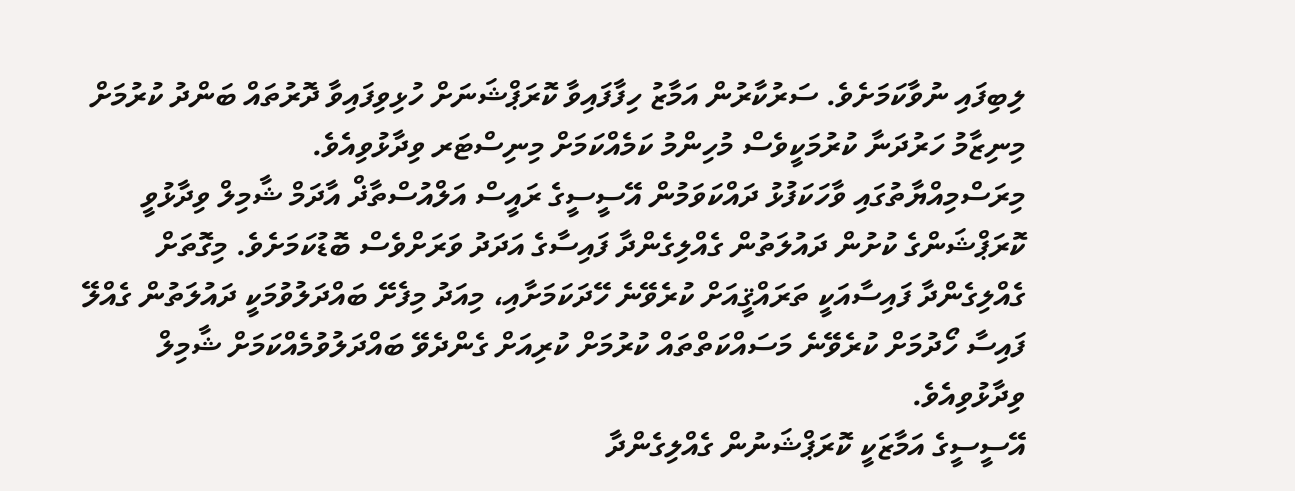ލިބިފައި ނުވާކަމަށެވެ. ސަރުކާރުން އަމާޒު ހިފާފައިވާ ކޮރަޕްޝަނަށް ހުޅިވިފައިވާ ދޮރުތައް ބަންދު ކުރުމަށް މިނިޒާމު ހަރުދަނާ ކުރުމަކީވެސް މުހިންމު ކަމެއްކަމަށް މިނިސްޓަރ ވިދާޅުވިއެވެ.
މިރަސްމިއްޔާތުގައި ވާހަކަފުޅު ދައްކަވަމުން އޭސީސީގެ ރައީސް އަލްއުސްތާޛް އާދަމް ޝާމިލް ވިދާޅުވީ ކޮރަޕްޝަންގެ ކުށުން ދައުލަތުން ގެއްލިގެންދާ ފައިސާގެ އަދަދު ވަރަށްވެސް ބޮޑުކަމަށެވެ. މިގޮތަށް ގެއްލިގެންދާ ފައިސާއަކީ ތަރައްޤީއަށް ކުރެވޭނެ ހޭދަކަމަށާއި، މިއަދު މިފެށޭ ބައްދަލުވުމަކީ ދައުލަތުން ގެއްލޭ ފައިސާ ހޯދުމަށް ކުރެވޭނެ މަސައްކަތްތައް ކުރުމަށް ކުރިއަށް ގެންދެވޭ ބައްދަލުވުމެއްކަމަށް ޝާމިލް ވިދާޅުވިއެވެ.
އޭސީސީގެ އަމާޒަކީ ކޮރަޕްޝަނުން ގެއްލިގެންދާ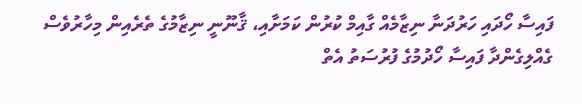ފައިސާ ހޯދައި ހަރުދަނާ ނިޒާމެއް ގާއިމް ކުރުން ކަމަށާއި، ޤާނޫނީ ނިޒާމުގެ ތެރެއިން މިހާރުވެސް ގެއްލިގެންދާ ފައިސާ ހޯދުމުގެ ފުރުސަތު އެތް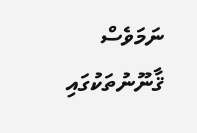ނަމަވެސް ޤާނޫނުތަކުގައި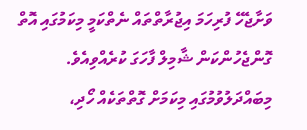ވަށާޖެހޭ ފުރިހަމަ އިޖުރާތްތައް ނެތްކަމީ މިކަމުގައި އޮތް ގޮންޖެހުންކަން ޝާމިލް ފާހަގަ ކުރެއްވިއެވެ. މިބައްދަލުވުމުގައި މިކަމަށް ގޮތްތަކެއް ހޯދި،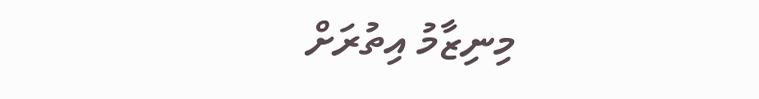މިނިޒާމު އިތުރަށް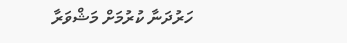ހަރުދަނާ ކުރުމަށް މަޝްވަރާ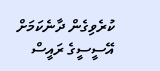ކުރެވިގެން ދާނެކަމަށް އޭސީސީގެ ރައީސް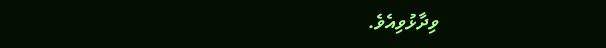ވިދާޅުވިއެވެ.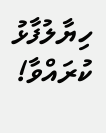ހިޔާލުފާޅު ކުރައްވާ!